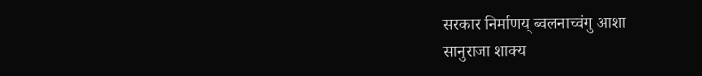सरकार निर्माणय् ब्वलनाच्वंगु आशा
सानुराजा शाक्य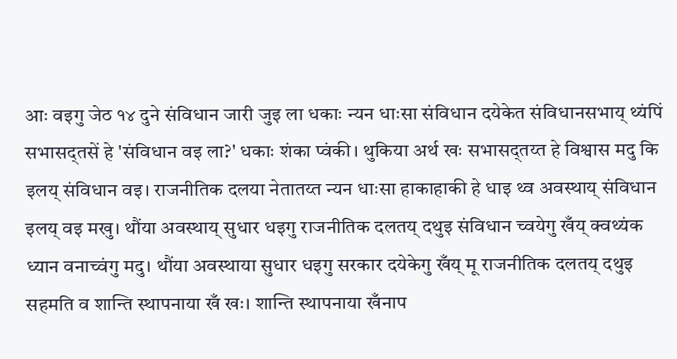आः वइगु जेठ १४ दुने संविधान जारी जुइ ला धकाः न्यन धाःसा संविधान दयेकेत संविधानसभाय् थ्यंपिं सभासद्तसें हे 'संविधान वइ ला?' धकाः शंका प्वंकी। थुकिया अर्थ खः सभासद्तय्त हे विश्वास मदु कि इलय् संविधान वइ। राजनीतिक दलया नेतातय्त न्यन धाःसा हाकाहाकी हे धाइ थ्व अवस्थाय् संविधान इलय् वइ मखु। थौंया अवस्थाय् सुधार धइगु राजनीतिक दलतय् दथुइ संविधान च्वयेगु खँय् क्वथ्यंक ध्यान वनाच्वंगु मदु। थौंया अवस्थाया सुधार धइगु सरकार दयेकेगु खँय् मू राजनीतिक दलतय् दथुइ सहमति व शान्ति स्थापनाया खँ खः। शान्ति स्थापनाया खँनाप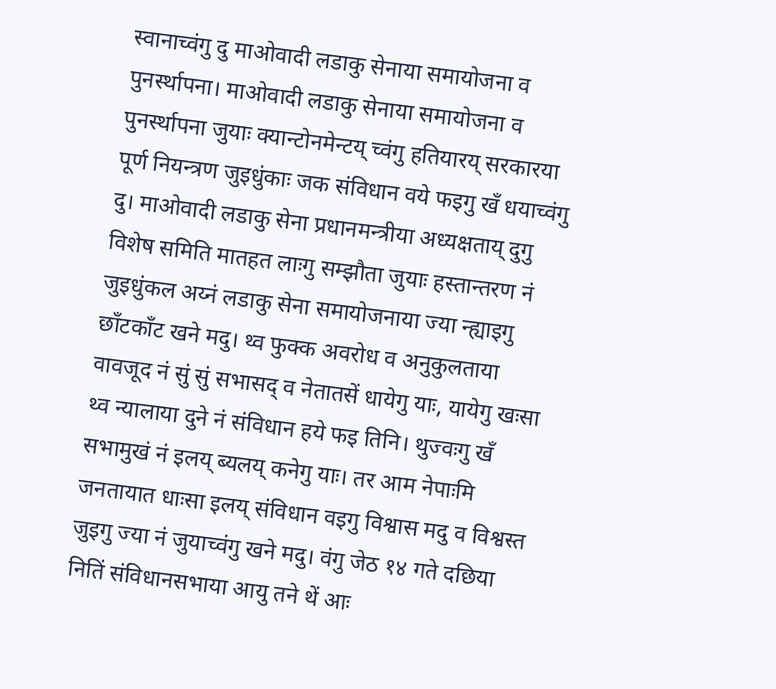स्वानाच्वंगु दु माओवादी लडाकु सेनाया समायोजना व पुनर्स्थापना। माओवादी लडाकु सेनाया समायोजना व पुनर्स्थापना जुयाः क्यान्टोनमेन्टय् च्वंगु हतियारय् सरकारया पूर्ण नियन्त्रण जुइधुंकाः जक संविधान वये फइगु खँ धयाच्वंगु दु। माओवादी लडाकु सेना प्रधानमन्त्रीया अध्यक्षताय् दुगु विशेष समिति मातहत लाःगु सम्झौता जुयाः हस्तान्तरण नं जुइधुंकल अय्नं लडाकु सेना समायोजनाया ज्या न्ह्याइगु छाँटकाँट खने मदु। थ्व फुक्क अवरोध व अनुकुलताया वावजूद नं सुं सुं सभासद् व नेतातसें धायेगु याः, यायेगु खःसा थ्व न्यालाया दुने नं संविधान हये फइ तिनि। थुज्वःगु खँ सभामुखं नं इलय् ब्यलय् कनेगु याः। तर आम नेपाःमि जनतायात धाःसा इलय् संविधान वइगु विश्वास मदु व विश्वस्त जुइगु ज्या नं जुयाच्वंगु खने मदु। वंगु जेठ १४ गते दछिया नितिं संविधानसभाया आयु तने थें आः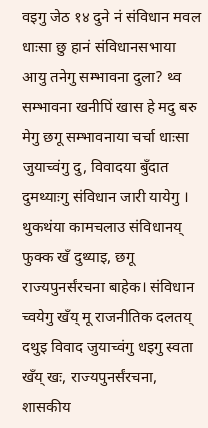वइगु जेठ १४ दुने नं संविधान मवल धाःसा छु हानं संविधानसभाया आयु तनेगु सम्भावना दुला? थ्व सम्भावना खनीपिं खास हे मदु बरु मेगु छगू सम्भावनाया चर्चा धाःसा जुयाच्वंगु दु, विवादया बुँदात दुमथ्याःगु संविधान जारी यायेगु ।
थुकथंया कामचलाउ संविधानय् फुक्क खँ दुथ्याइ, छगू राज्यपुनर्संरचना बाहेक। संविधान च्वयेगु खँय् मू राजनीतिक दलतय् दथुइ विवाद जुयाच्वंगु धइगु स्वता खँय् खः, राज्यपुनर्संरचना, शासकीय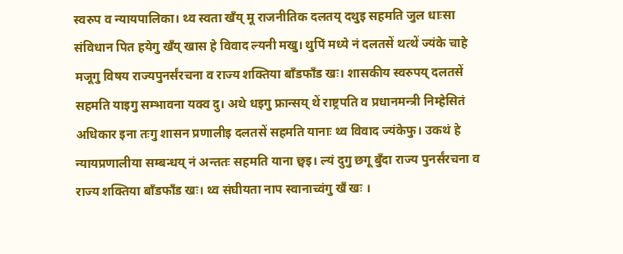स्वरुप व न्यायपालिका। थ्व स्वता खँय् मू राजनीतिक दलतय् दथुइ सहमति जुल धाःसा संविधान पित हयेगु खँय् खास हे विवाद ल्यनी मखु। थुपिं मध्ये नं दलतसें थत्थें ज्यंके चाहे मजूगु विषय राज्यपुनर्संरचना व राज्य शक्तिया बाँडफाँड खः। शासकीय स्वरुपय् दलतसें सहमति याइगु सम्भावना यक्व दु। अथे धइगु फ्रान्सय् थें राष्ट्रपति व प्रधानमन्त्री निम्हेसितं अधिकार इना तःगु शासन प्रणालीइ दलतसें सहमति यानाः थ्व विवाद ज्यंकेफु। उकथं हे न्यायप्रणालीया सम्बन्धय् नं अन्ततः सहमति याना छ्वइ। ल्यं दुगु छगू बुँदा राज्य पुनर्संरचना व राज्य शक्तिया बाँडफाँड खः। थ्व संघीयता नाप स्वानाच्वंगु खँ खः ।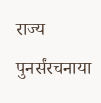राज्य पुनर्संरचनाया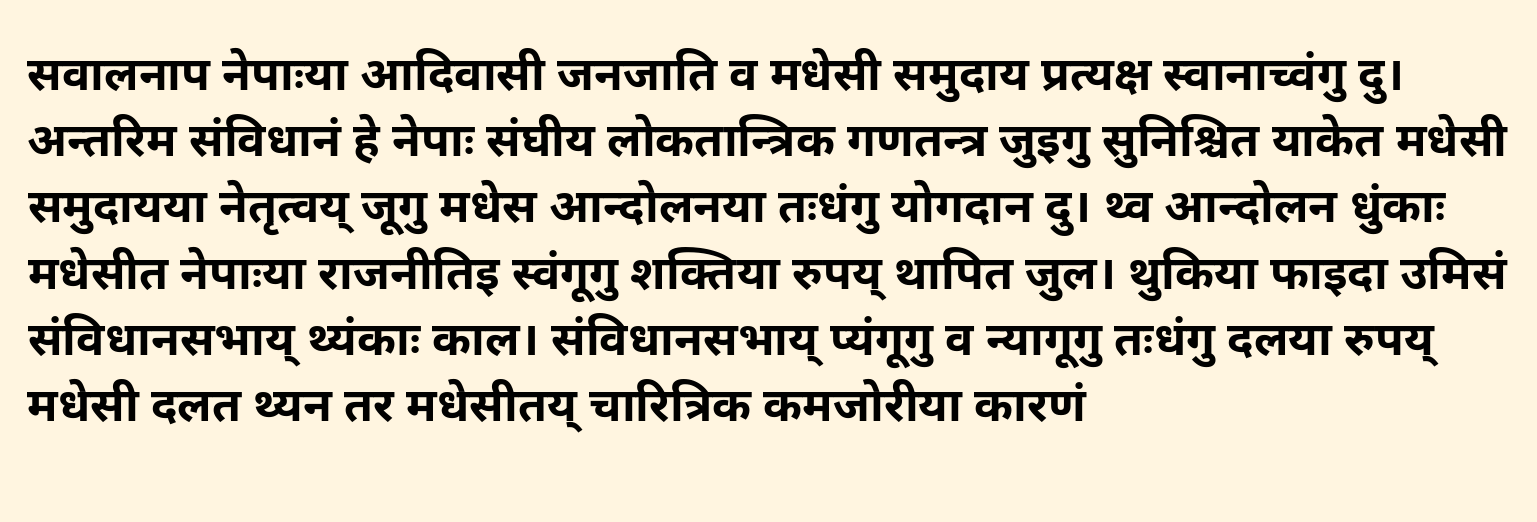सवालनाप नेपाःया आदिवासी जनजाति व मधेसी समुदाय प्रत्यक्ष स्वानाच्वंगु दु। अन्तरिम संविधानं हे नेपाः संघीय लोकतान्त्रिक गणतन्त्र जुइगु सुनिश्चित याकेत मधेसी समुदायया नेतृत्वय् जूगु मधेस आन्दोलनया तःधंगु योगदान दु। थ्व आन्दोलन धुंकाः मधेसीत नेपाःया राजनीतिइ स्वंगूगु शक्तिया रुपय् थापित जुल। थुकिया फाइदा उमिसं संविधानसभाय् थ्यंकाः काल। संविधानसभाय् प्यंगूगु व न्यागूगु तःधंगु दलया रुपय् मधेसी दलत थ्यन तर मधेसीतय् चारित्रिक कमजोरीया कारणं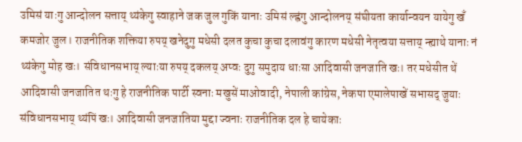उमिसं याःगु आन्दोलन सत्ताय् थ्यंकेगु स्वाहाने जक जुल गुकिं यानाः उमिसं ल्ह्वंगु आन्दोलनय् संघीयता कार्यान्वयन यायेगु खँ कमजोर जुल। राजनीतिक शक्तिया रुपय् खनेदुगु मधेसी दलत कुचा कुचा दलावंगु कारण मधेसी नेतृत्वया सत्ताय् न्ह्याथे यानाः नं थ्यंकेगु मोह खः। संविधानसभाय् ल्याःया रुपय् दकलय् अप्वः दुगु समुदाय धाःसा आदिवासी जनजाति खः। तर मधेसीत थें आदिवासी जनजातित थःगु हे राजनीतिक पार्टी स्वनाः मखुसें माओवादी, नेपाली कांग्रेस, नेकपा एमालेपाखें सभासद् जुयाः संविधानसभाय् थ्यंपिं खः। आदिवासी जनजातिया मुद्दा ज्वनाः राजनीतिक दल हे चायेकाः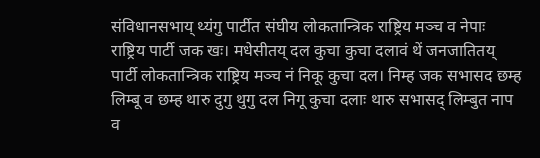संविधानसभाय् थ्यंगु पार्टीत संघीय लोकतान्त्रिक राष्ट्रिय मञ्च व नेपाः राष्ट्रिय पार्टी जक खः। मधेसीतय् दल कुचा कुचा दलावं थें जनजातितय् पार्टी लोकतान्त्रिक राष्ट्रिय मञ्च नं निकू कुचा दल। निम्ह जक सभासद छम्ह लिम्बू व छम्ह थारु दुगु थुगु दल निगू कुचा दलाः थारु सभासद् लिम्बुत नाप व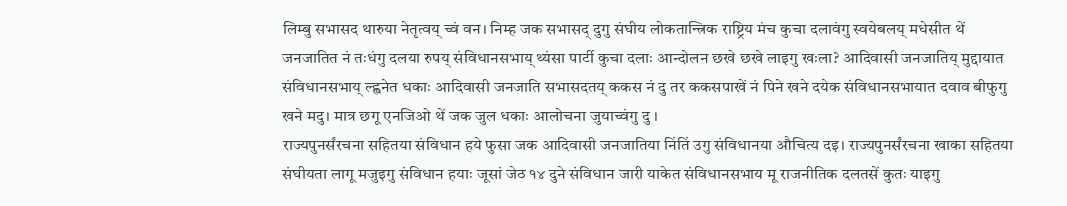लिम्बु सभासद थारुया नेतृत्वय् च्वं वन। निम्ह जक सभासद् दुगु संघीय लोकतान्त्रिक राष्ट्रिय मंच कुचा दलावंगु स्वयेबलय् मधेसीत थें जनजातित नं तःधंगु दलया रुपय् संविधानसभाय् थ्यंसा पार्टी कुचा दलाः आन्दोलन छखे छखे लाइगु खःला? आदिवासी जनजातिय् मुद्दायात संविधानसभाय् ल्ह्वनेत धकाः आदिवासी जनजाति सभासदतय् ककस नं दु तर ककसपाखें नं पिने खने दयेक संविधानसभायात दवाव बीफुगु खने मदु। मात्र छगू एनजिओ थें जक जुल धकाः आलोचना जुयाच्वंगु दु ।
राज्यपुनर्संरचना सहितया संविधान हये फुसा जक आदिवासी जनजातिया निंतिं उगु संविधानया औचित्य दइ। राज्यपुनर्संरचना खाका सहितया संघीयता लागू मजुइगु संविधान हयाः जूसां जेठ १४ दुने संविधान जारी याकेत संविधानसभाय मू राजनीतिक दलतसें कुतः याइगु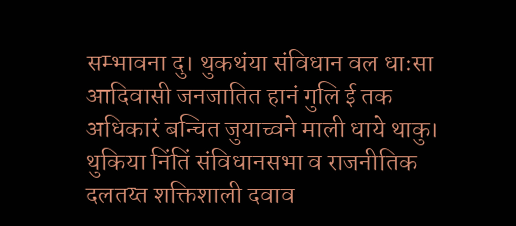सम्भावना दु। थुकथंया संविधान वल धाःसा आदिवासी जनजातित हानं गुलि ई तक अधिकारं बन्चित जुयाच्वने माली धाये थाकु। थुकिया निंतिं संविधानसभा व राजनीतिक दलतय्त शक्तिशाली दवाव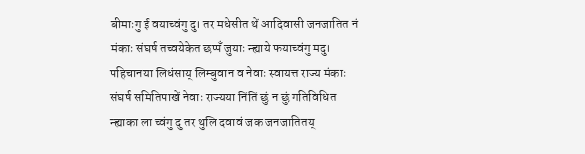बीमाःगु ई वयाच्वंगु दु। तर मधेसीत थें आदिवासी जनजातित नं मंकाः संघर्ष तच्वयेकेत छप्पँ जुयाः न्ह्याये फयाच्वंगु मदु। पहिचानया लिधंसाय् लिम्बुवान व नेवाः स्वायत्त राज्य मंकाः संघर्ष समितिपाखें नेवाः राज्यया निंतिं छुं न छुं गतिविधित न्ह्याका ला च्वंगु दु तर थुलि दवावं जक जनजातितय्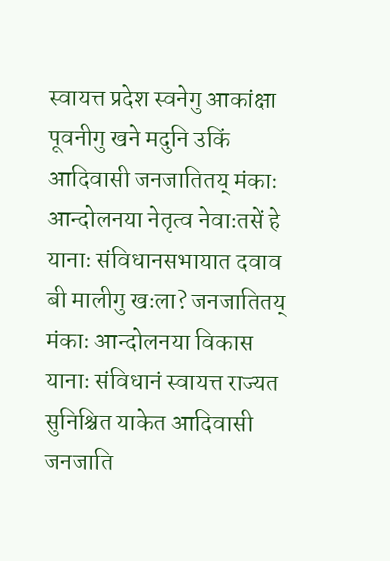स्वायत्त प्रदेश स्वनेगु आकांक्षा पूवनीगु खने मदुनि उकिं आदिवासी जनजातितय् मंकाः आन्दोलनया नेतृत्व नेवाःतसें हे यानाः संविधानसभायात दवाव बी मालीगु खःला? जनजातितय् मंकाः आन्दोलनया विकास यानाः संविधानं स्वायत्त राज्यत सुनिश्चित याकेत आदिवासी जनजाति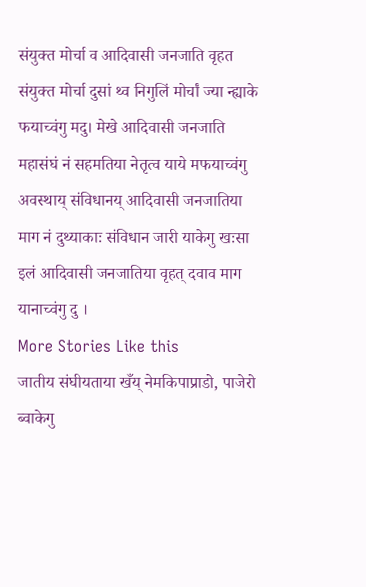संयुक्त मोर्चा व आदिवासी जनजाति वृहत संयुक्त मोर्चा दुसां थ्व निगुलिं मोर्चां ज्या न्ह्याके फयाच्वंगु मदु। मेखे आदिवासी जनजाति महासंघं नं सहमतिया नेतृत्व याये मफयाच्वंगु अवस्थाय् संविधानय् आदिवासी जनजातिया माग नं दुथ्याकाः संविधान जारी याकेगु खःसा इलं आदिवासी जनजातिया वृहत् दवाव माग यानाच्वंगु दु ।
More Stories Like this
जातीय संघीयताया खँय् नेमकिपाप्राडो, पाजेरो ब्वाकेगु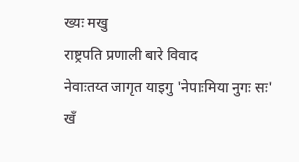ख्यः मखु
राष्ट्रपति प्रणाली बारे विवाद
नेवाःतय्त जागृत याइगु 'नेपाःमिया नुगः सः'
खँ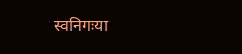स्वनिगःया